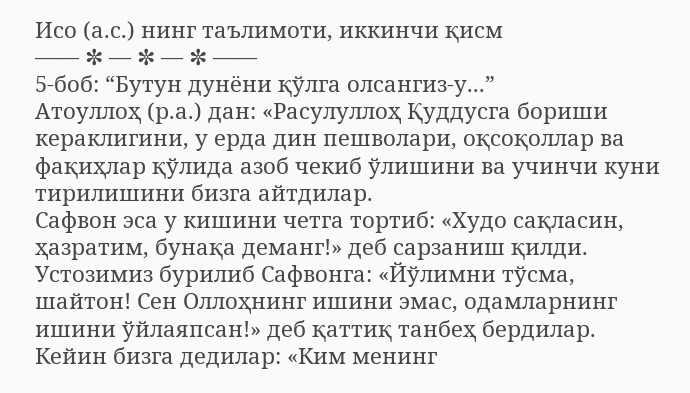Исо (а.с.) нинг таълимоти, иккинчи қисм
―― ✼ ― ✼ ― ✼ ――
5-боб: “Бутун дунёни қўлга олсангиз-у...”
Атоуллоҳ (р.а.) дан: «Расулуллоҳ Қуддусга бориши кераклигини, у ерда дин пешволари, оқсоқоллар ва фақиҳлар қўлида азоб чекиб ўлишини ва учинчи куни тирилишини бизга айтдилар.
Сафвон эса у кишини четга тортиб: «Худо сақласин, ҳазратим, бунақа деманг!» деб сарзаниш қилди.
Устозимиз бурилиб Сафвонга: «Йўлимни тўсма, шайтон! Сен Оллоҳнинг ишини эмас, одамларнинг ишини ўйлаяпсан!» деб қаттиқ танбеҳ бердилар.
Кейин бизга дедилар: «Ким менинг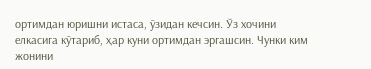ортимдан юришни истаса, ўзидан кечсин. Ўз хочини елкасига кўтариб, ҳар куни ортимдан эргашсин. Чунки ким жонини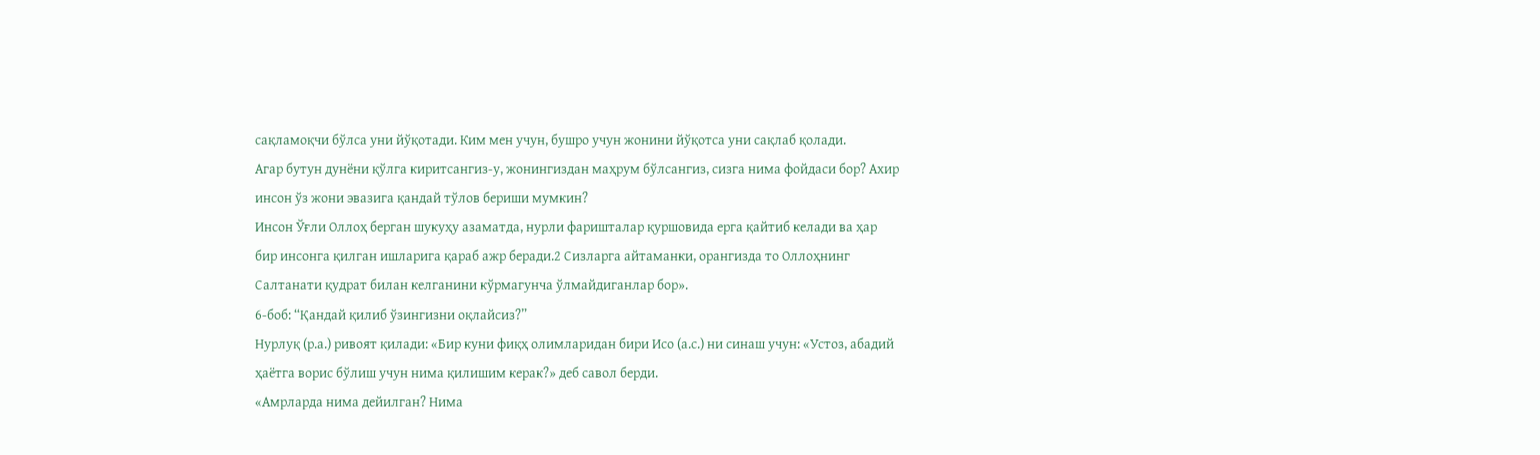сақламоқчи бўлса уни йўқотади. Ким мен учун, бушро учун жонини йўқотса уни сақлаб қолади.
Агар бутун дунёни қўлга киритсангиз-у, жонингиздан маҳрум бўлсангиз, сизга нима фойдаси бор? Ахир инсон ўз жони эвазига қандай тўлов бериши мумкин?
Инсон Ўғли Оллоҳ берган шукуҳу азаматда, нурли фаришталар қуршовида ерга қайтиб келади ва ҳар бир инсонга қилган ишларига қараб ажр беради.2 Сизларга айтаманки, орангизда то Оллоҳнинг Салтанати қудрат билан келганини кўрмагунча ўлмайдиганлар бор».
6-боб: “Қандай қилиб ўзингизни оқлайсиз?”
Нурлуқ (р.а.) ривоят қилади: «Бир куни фиқҳ олимларидан бири Исо (а.с.) ни синаш учун: «Устоз, абадий ҳаётга ворис бўлиш учун нима қилишим керак?» деб савол берди.
«Амрларда нима дейилган? Нима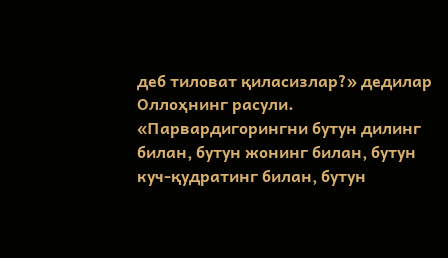деб тиловат қиласизлар?» дедилар Оллоҳнинг расули.
«Парвардигорингни бутун дилинг билан, бутун жонинг билан, бутун куч-қудратинг билан, бутун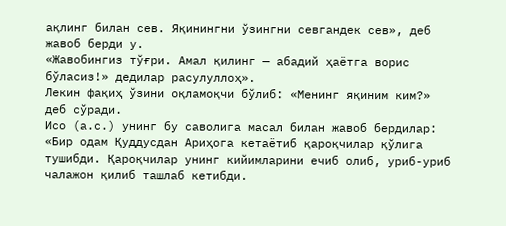ақлинг билан сев. Яқинингни ўзингни севгандек сев», деб жавоб берди у.
«Жавобингиз тўғри. Амал қилинг — абадий ҳаётга ворис бўласиз!» дедилар расулуллоҳ».
Лекин фақиҳ ўзини оқламоқчи бўлиб: «Менинг яқиним ким?» деб сўради.
Исо (а.с.) унинг бу саволига масал билан жавоб бердилар: «Бир одам Қуддусдан Ариҳога кетаётиб қароқчилар қўлига тушибди. Қароқчилар унинг кийимларини ечиб олиб, уриб-уриб чалажон қилиб ташлаб кетибди.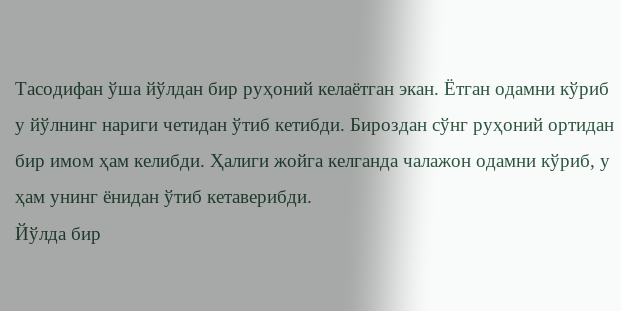Тасодифан ўша йўлдан бир руҳоний келаётган экан. Ётган одамни кўриб у йўлнинг нариги четидан ўтиб кетибди. Бироздан сўнг руҳоний ортидан бир имом ҳам келибди. Ҳалиги жойга келганда чалажон одамни кўриб, у ҳам унинг ёнидан ўтиб кетаверибди.
Йўлда бир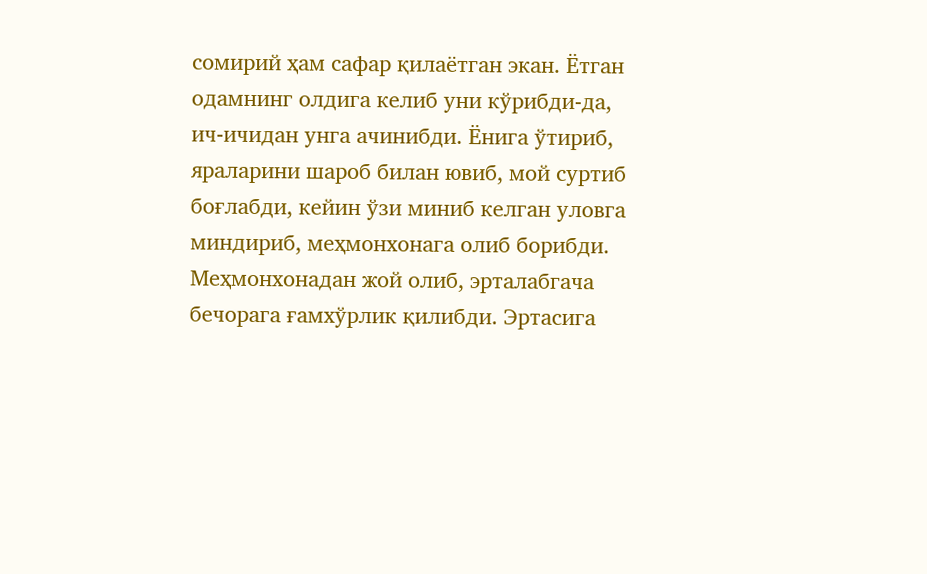сомирий ҳам сафар қилаётган экан. Ётган одамнинг олдига келиб уни кўрибди-да, ич-ичидан унга ачинибди. Ёнига ўтириб, яраларини шароб билан ювиб, мой суртиб боғлабди, кейин ўзи миниб келган уловга миндириб, меҳмонхонага олиб борибди. Меҳмонхонадан жой олиб, эрталабгача бечорага ғамхўрлик қилибди. Эртасига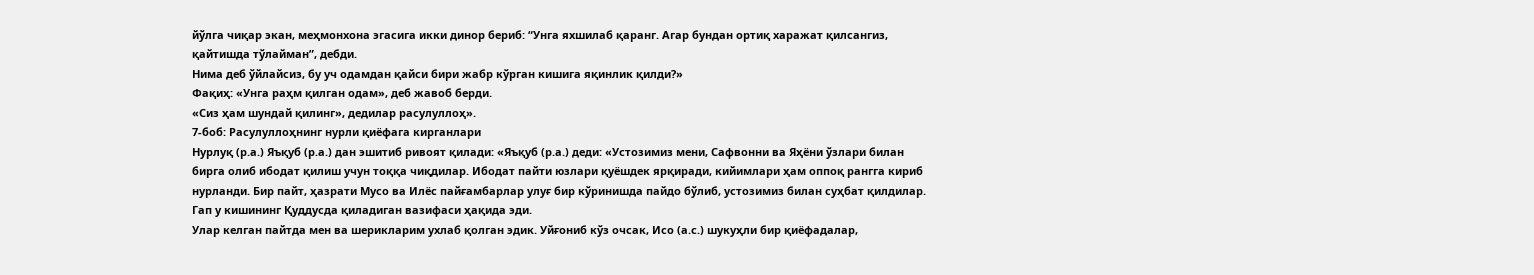йўлга чиқар экан, меҳмонхона эгасига икки динор бериб: “Унга яхшилаб қаранг. Агар бундан ортиқ харажат қилсангиз, қайтишда тўлайман”, дебди.
Нима деб ўйлайсиз, бу уч одамдан қайси бири жабр кўрган кишига яқинлик қилди?»
Фақиҳ: «Унга раҳм қилган одам», деб жавоб берди.
«Сиз ҳам шундай қилинг», дедилар расулуллоҳ».
7-боб: Расулуллоҳнинг нурли қиёфага кирганлари
Нурлуқ (р.а.) Яъқуб (р.а.) дан эшитиб ривоят қилади: «Яъқуб (р.а.) деди: «Устозимиз мени, Сафвонни ва Яҳёни ўзлари билан бирга олиб ибодат қилиш учун тоққа чиқдилар. Ибодат пайти юзлари қуёшдек ярқиради, кийимлари ҳам оппоқ рангга кириб нурланди. Бир пайт, ҳазрати Мусо ва Илёс пайғамбарлар улуғ бир кўринишда пайдо бўлиб, устозимиз билан суҳбат қилдилар. Гап у кишининг Қуддусда қиладиган вазифаси ҳақида эди.
Улар келган пайтда мен ва шерикларим ухлаб қолган эдик. Уйғониб кўз очсак, Исо (а.с.) шукуҳли бир қиёфадалар,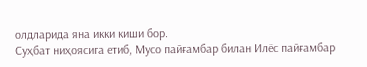олдларида яна икки киши бор.
Суҳбат ниҳоясига етиб, Мусо пайғамбар билан Илёс пайғамбар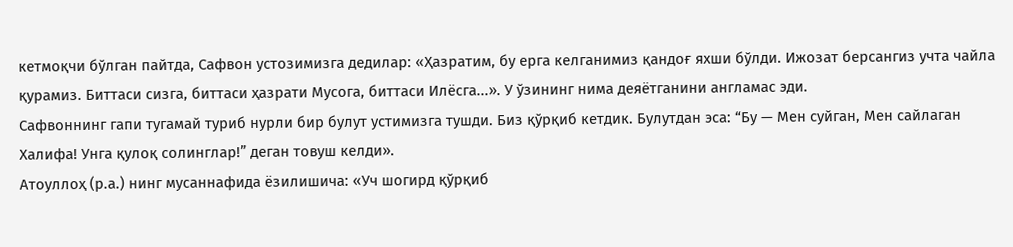кетмоқчи бўлган пайтда, Сафвон устозимизга дедилар: «Ҳазратим, бу ерга келганимиз қандоғ яхши бўлди. Ижозат берсангиз учта чайла қурамиз. Биттаси сизга, биттаси ҳазрати Мусога, биттаси Илёсга...». У ўзининг нима деяётганини англамас эди.
Сафвоннинг гапи тугамай туриб нурли бир булут устимизга тушди. Биз қўрқиб кетдик. Булутдан эса: “Бу — Мен суйган, Мен сайлаган Халифа! Унга қулоқ солинглар!” деган товуш келди».
Атоуллоҳ (р.а.) нинг мусаннафида ёзилишича: «Уч шогирд қўрқиб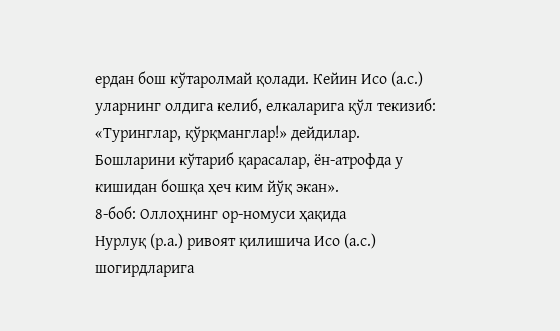ердан бош кўтаролмай қолади. Кейин Исо (а.с.) уларнинг олдига келиб, елкаларига қўл текизиб: «Туринглар, қўрқманглар!» дейдилар. Бошларини кўтариб қарасалар, ён-атрофда у кишидан бошқа ҳеч ким йўқ экан».
8-боб: Оллоҳнинг ор-номуси ҳақида
Нурлуқ (р.а.) ривоят қилишича Исо (а.с.) шогирдларига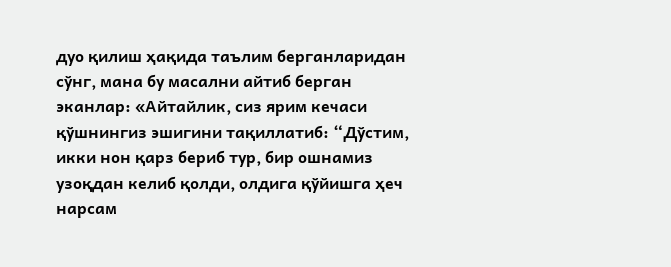дуо қилиш ҳақида таълим берганларидан сўнг, мана бу масални айтиб берган эканлар: «Айтайлик, сиз ярим кечаси қўшнингиз эшигини тақиллатиб: “Дўстим, икки нон қарз бериб тур, бир ошнамиз узоқдан келиб қолди, олдига қўйишга ҳеч нарсам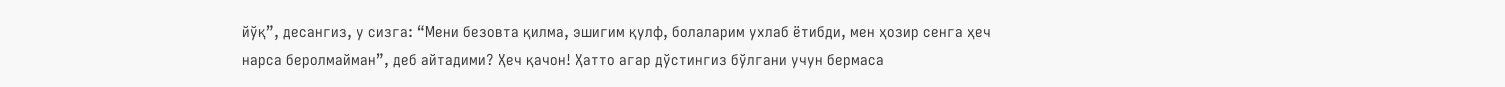йўқ”, десангиз, у сизга: “Мени безовта қилма, эшигим қулф, болаларим ухлаб ётибди, мен ҳозир сенга ҳеч нарса беролмайман”, деб айтадими? Ҳеч қачон! Ҳатто агар дўстингиз бўлгани учун бермаса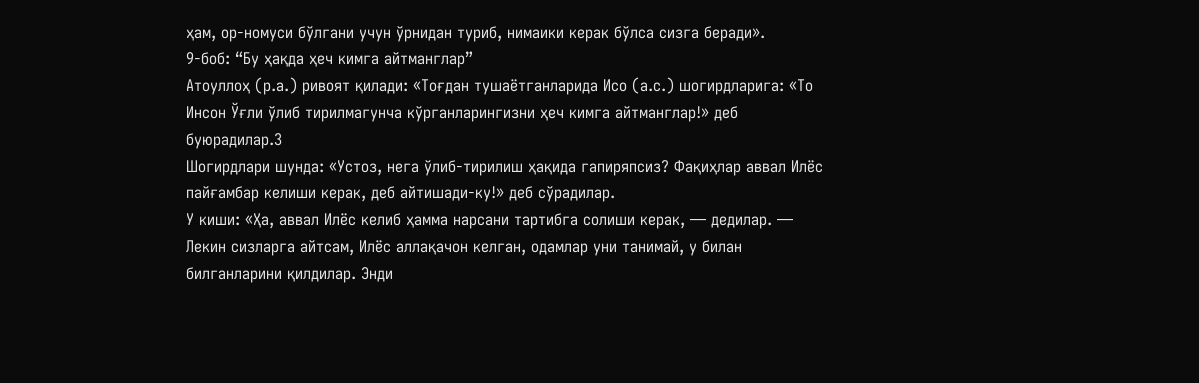ҳам, ор-номуси бўлгани учун ўрнидан туриб, нимаики керак бўлса сизга беради».
9-боб: “Бу ҳақда ҳеч кимга айтманглар”
Атоуллоҳ (р.а.) ривоят қилади: «Тоғдан тушаётганларида Исо (а.с.) шогирдларига: «То Инсон Ўғли ўлиб тирилмагунча кўрганларингизни ҳеч кимга айтманглар!» деб буюрадилар.3
Шогирдлари шунда: «Устоз, нега ўлиб-тирилиш ҳақида гапиряпсиз? Фақиҳлар аввал Илёс пайғамбар келиши керак, деб айтишади-ку!» деб сўрадилар.
У киши: «Ҳа, аввал Илёс келиб ҳамма нарсани тартибга солиши керак, — дедилар. — Лекин сизларга айтсам, Илёс аллақачон келган, одамлар уни танимай, у билан билганларини қилдилар. Энди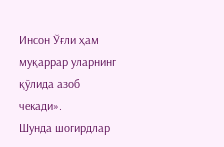Инсон Ўғли ҳам муқаррар уларнинг қўлида азоб чекади».
Шунда шогирдлар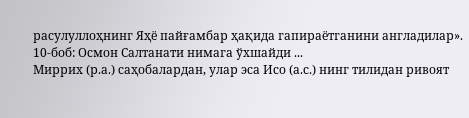расулуллоҳнинг Яҳё пайғамбар ҳақида гапираётганини англадилар».
10-боб: Осмон Салтанати нимага ўхшайди ...
Миррих (р.а.) саҳобалардан, улар эса Исо (а.с.) нинг тилидан ривоят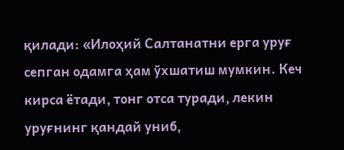қилади: «Илоҳий Салтанатни ерга уруғ сепган одамга ҳам ўхшатиш мумкин. Кеч кирса ётади, тонг отса туради, лекин уруғнинг қандай униб,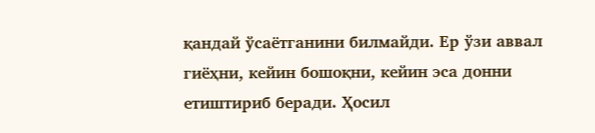қандай ўсаётганини билмайди. Ер ўзи аввал гиёҳни, кейин бошоқни, кейин эса донни етиштириб беради. Ҳосил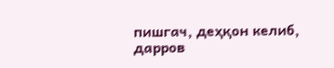пишгач, деҳқон келиб, дарров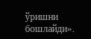ўришни бошлайди».